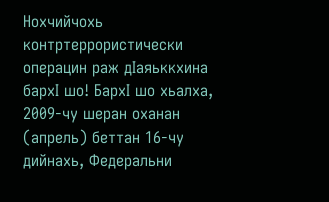Нохчийчохь контртеррористически операцин раж дIаяьккхина бархI шо! БархI шо хьалха, 2009-чу шеран оханан (апрель) беттан 16-чу дийнахь, Федеральни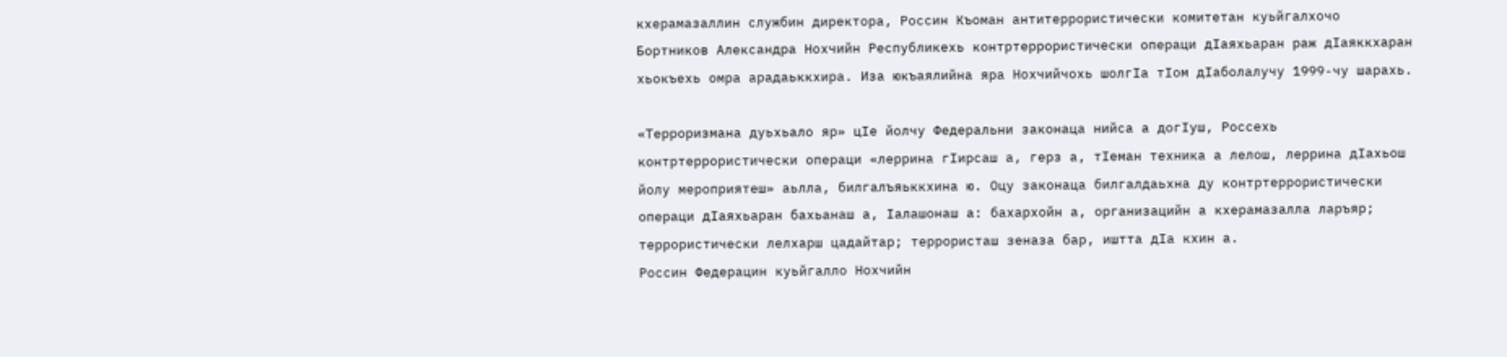кхерамазаллин службин директора, Россин Къоман антитеррористически комитетан куьйгалхочо Бортников Александра Нохчийн Республикехь контртеррористически операци дIаяхьаран раж дIаяккхаран хьокъехь омра арадаьккхира. Иза юкъаялийна яра Нохчийчохь шолгIа тIом дIаболалучу 1999-чу шарахь.

«Терроризмана дуьхьало яр» цIе йолчу Федеральни законаца нийса а догIуш, Россехь контртеррористически операци «леррина гIирсаш а, герз а, тIеман техника а лелош, леррина дIахьош йолу мероприятеш» аьлла, билгалъяьккхина ю. Оцу законаца билгалдаьхна ду контртеррористически операци дIаяхьаран бахьанаш а, Iалашонаш а: бахархойн а, организацийн а кхерамазалла ларъяр; террористически лелхарш цадайтар; террористаш зеназа бар, иштта дIа кхин а.
Россин Федерацин куьйгалло Нохчийн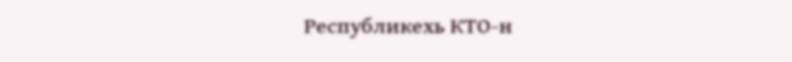Республикехь КТО-н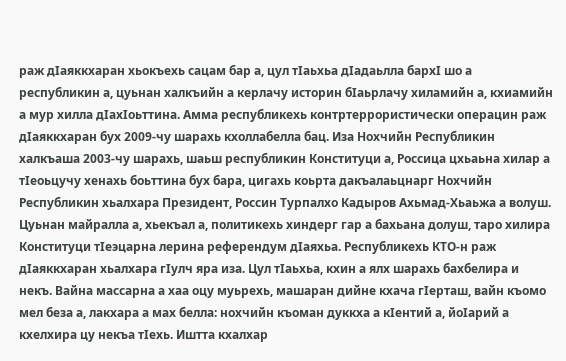раж дIаяккхаран хьокъехь сацам бар а, цул тIаьхьа дIадаьлла бархI шо а республикин а, цуьнан халкъийн а керлачу историн бIаьрлачу хиламийн а, кхиамийн а мур хилла дIахIоьттина. Амма республикехь контртеррористически операцин раж дIаяккхаран бух 2009-чу шарахь кхоллабелла бац. Иза Нохчийн Республикин халкъаша 2003-чу шарахь, шаьш республикин Конституци а, Россица цхьаьна хилар а тIеоьцучу хенахь боьттина бух бара, цигахь коьрта дакъалаьцнарг Нохчийн Республикин хьалхара Президент, Россин Турпалхо Кадыров Ахьмад-Хьаьжа а волуш.
Цуьнан майралла а, хьекъал а, политикехь хиндерг гар а бахьана долуш, таро хилира Конституци тIеэцарна лерина референдум дIаяхьа. Республикехь КТО-н раж дIаяккхаран хьалхара гIулч яра иза. Цул тIаьхьа, кхин а ялх шарахь бахбелира и некъ. Вайна массарна а хаа оцу муьрехь, машаран дийне кхача гIерташ, вайн къомо мел беза а, лакхара а мах белла: нохчийн къоман дуккха а кIентий а, йоIарий а кхелхира цу некъа тIехь. Иштта кхалхар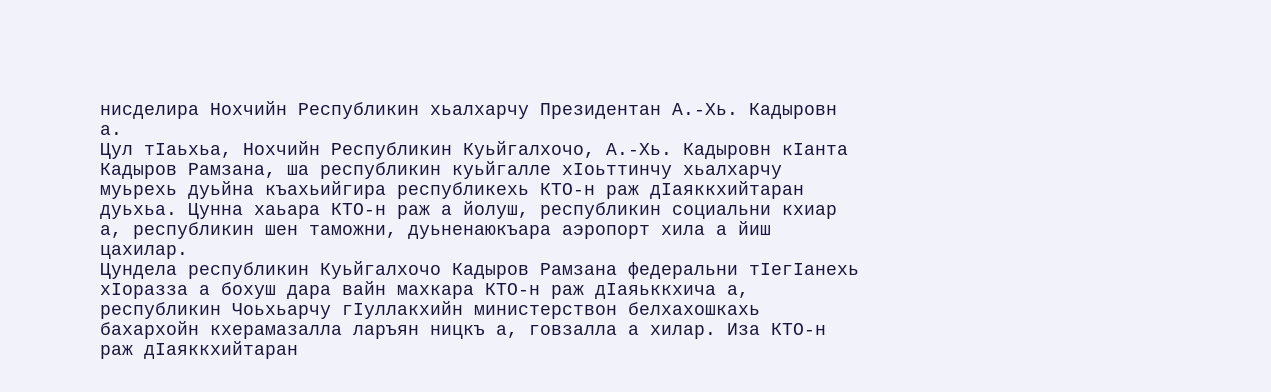нисделира Нохчийн Республикин хьалхарчу Президентан А.-Хь. Кадыровн а.
Цул тIаьхьа, Нохчийн Республикин Куьйгалхочо, А.-Хь. Кадыровн кIанта Кадыров Рамзана, ша республикин куьйгалле хIоьттинчу хьалхарчу муьрехь дуьйна къахьийгира республикехь КТО-н раж дIаяккхийтаран дуьхьа. Цунна хаьара КТО-н раж а йолуш, республикин социальни кхиар а, республикин шен таможни, дуьненаюкъара аэропорт хила а йиш цахилар.
Цундела республикин Куьйгалхочо Кадыров Рамзана федеральни тIегIанехь хIоразза а бохуш дара вайн махкара КТО-н раж дIаяьккхича а, республикин Чоьхьарчу гIуллакхийн министерствон белхахошкахь бахархойн кхерамазалла ларъян ницкъ а, говзалла а хилар. Иза КТО-н раж дIаяккхийтаран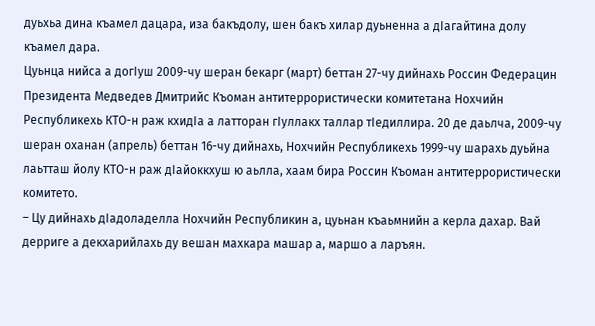дуьхьа дина къамел дацара, иза бакъдолу, шен бакъ хилар дуьненна а дIагайтина долу къамел дара.
Цуьнца нийса а догIуш 2009-чу шеран бекарг (март) беттан 27-чу дийнахь Россин Федерацин Президента Медведев Дмитрийс Къоман антитеррористически комитетана Нохчийн Республикехь КТО-н раж кхидIа а латторан гIуллакх таллар тIедиллира. 20 де даьлча, 2009-чу шеран оханан (апрель) беттан 16-чу дийнахь, Нохчийн Республикехь 1999-чу шарахь дуьйна лаьтташ йолу КТО-н раж дIайоккхуш ю аьлла, хаам бира Россин Къоман антитеррористически комитето.
– Цу дийнахь дIадоладелла Нохчийн Республикин а, цуьнан къаьмнийн а керла дахар. Вай дерриге а декхарийлахь ду вешан махкара машар а, маршо а ларъян.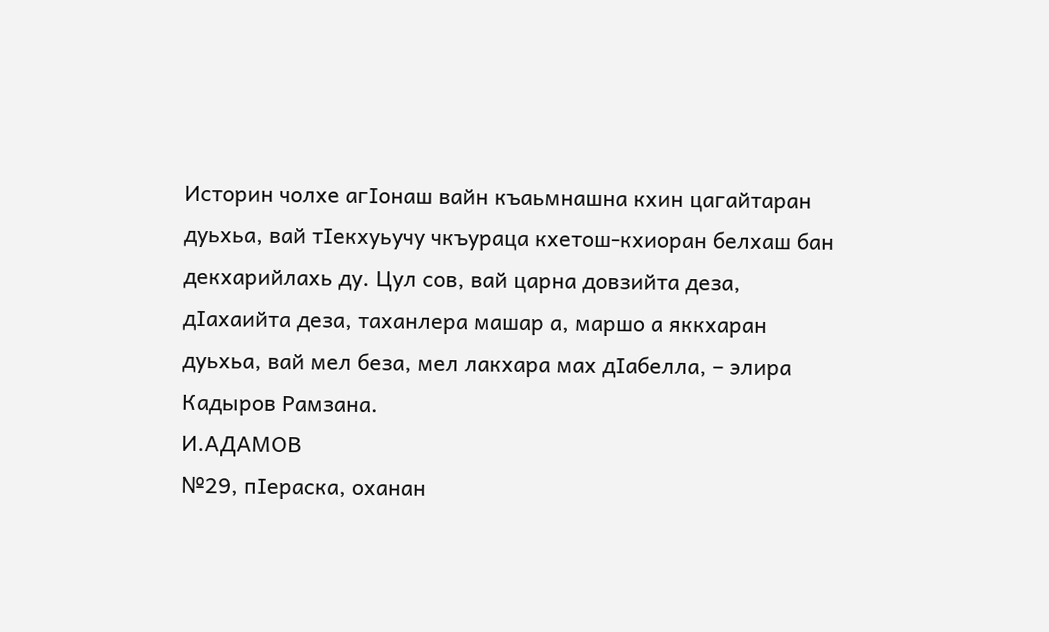Историн чолхе агIонаш вайн къаьмнашна кхин цагайтаран дуьхьа, вай тIекхуьучу чкъураца кхетош-кхиоран белхаш бан декхарийлахь ду. Цул сов, вай царна довзийта деза, дIахаийта деза, таханлера машар а, маршо а яккхаран дуьхьа, вай мел беза, мел лакхара мах дIабелла, – элира Кадыров Рамзана.
И.АДАМОВ
№29, пIераска, оханан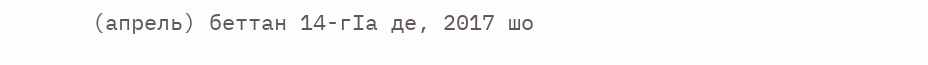(апрель) беттан 14-гIа де, 2017 шо